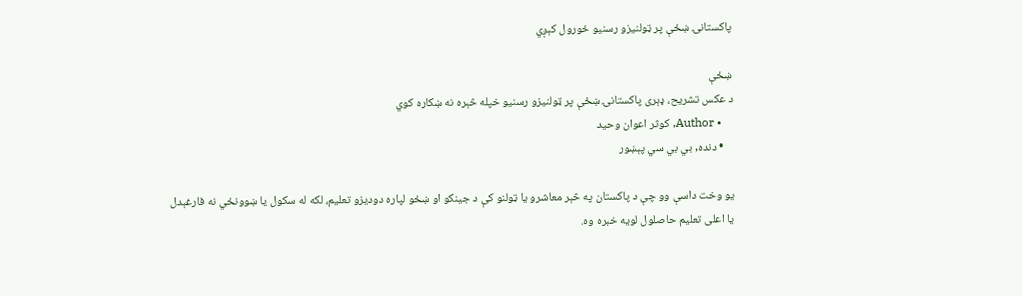پاکستانۍ ښځې پر ټولنیزو رسنیو ځورول کېږي

ښځې
د عکس تشریح، ډېری پاکستانۍ ښځې پر ټولنیزو رسنیو خپله څېره نه ښکاره کوي
    • Author, کوثر اعوان وحید
    • دنده, بي بي سي پېښور

یو وخت داسې وو چې د پاکستان په څېر معاشرو یا ټولنو کې د جینکو او ښځو لپاره دودیزو تعلیم، لکه له سکول یا ښوونځي نه فارغېدل یا اعلی تعلیم حاصلول لویه خبره وه.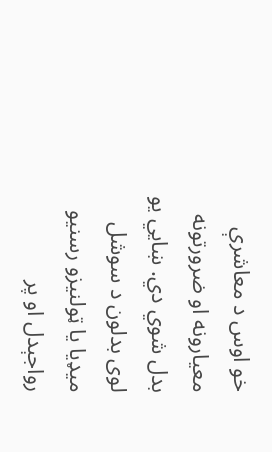خو اوس د معاشرې معیارونه او ضرورتونه بدل شوي دي. ښایي یو لوی بدلون د سوشل میډیا یا ټولنیزو رسنیو رواجېدل او پر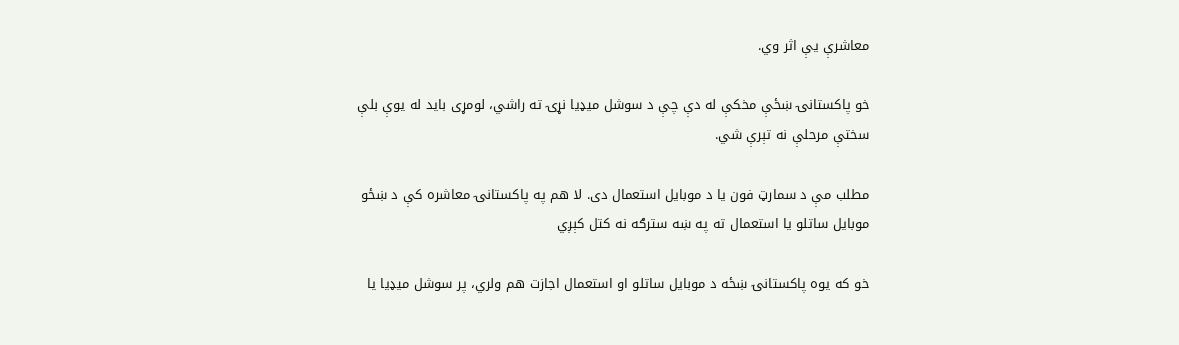معاشرې یې اثر وي.

خو پاکستانۍ ښځې مخکې له دې چې د سوشل میډیا نړۍ ته راشي، لومړی باید له یوې بلې سختې مرحلې نه تېرې شي.

مطلب مې د سمارټ فون یا د موبایل استعمال دی. لا هم په پاکستانۍ معاشره کې د ښځو موبایل ساتلو یا استعمال ته په ښه سترګه نه کتل کېږي

خو که یوه پاکستانۍ ښځه د موبایل ساتلو او استعمال اجازت هم ولري، پر سوشل میډیا یا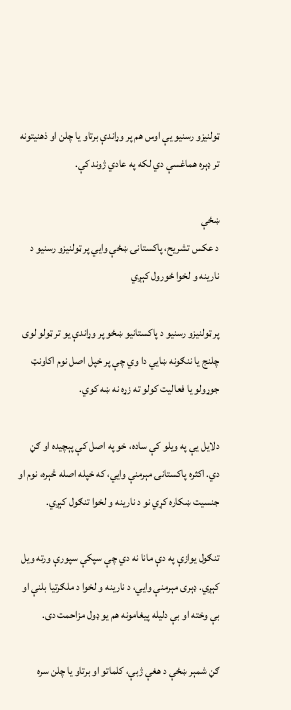ټولنیزو رسنیو یې اوس هم پر وړاندې برتاو یا چلن او ذهنیتونه تر ډېره هماغسې دي لکه په عادي ژوند کې.

ښځې
د عکس تشریح، پاکستانۍ ښځې وایي پر ټولنیزو رسنیو د نارینه و لخوا ځورول کېږي

پر ټولنیزو رسنیو د پاکستانیو ښځو پر وړاندې یو تر ټولو لوی چلنج یا ننګونه ښایي دا وي چې پر خپل اصل نوم اکاونټ جوړولو یا فعالیت کولو ته زړه نه ښه کوي.

دلایل یې په ویلو کې ساده، خو په اصل کې پېچیده او ګڼ دي. اکثره پاکستانۍ مېرمنې وایي، که خپله اصله څېره، نوم او جنسیت ښکاره کړي نو د نارینه و لخوا تنګول کېږي.

تنګول یوازې په دې مانا نه دي چې سپکې سپورې ورته ویل کېږي. ډېری مېرمنې وایي، د نارینه و لخوا د ملګرتیا بلنې او بې وخته او بې دلیله پيغامونه هم یو ډول مزاحمت دی.

ګڼ شمېر ښځې د هغې ژبې، کلماتو او برتاو یا چلن سره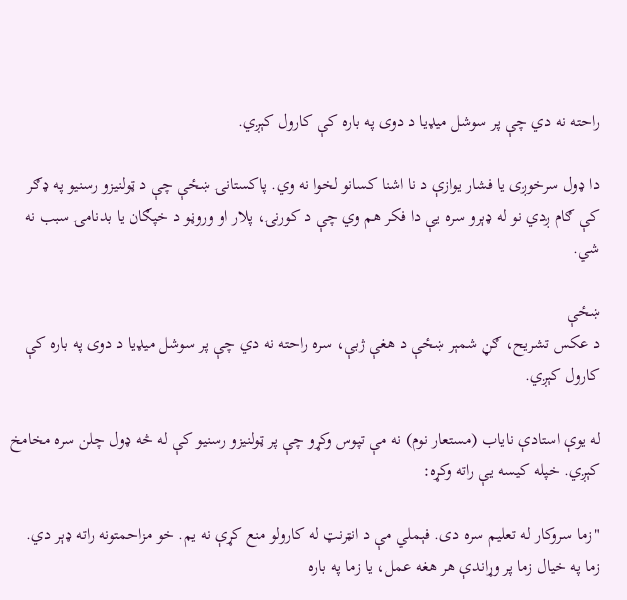راحته نه دي چې پر سوشل میډیا د دوی په باره کې کارول کېږي.

دا ډول سرخوږی یا فشار یوازې د نا اشنا کسانو لخوا نه وي. پاکستانۍ ښځې چې د ټولنیزو رسنیو په ډګر کې ګام ږدي نو له ډېرو سره یې دا فکر هم وي چې د کورنۍ، پلار او وروڼو د خپګان یا بدنامۍ سبب نه شي.

ښځې
د عکس تشریح، ګڼ شمېر ښځې د هغې ژبې، سره راحته نه دي چې پر سوشل میډیا د دوی په باره کې کارول کېږي.

له یوې استادې نایاب (مستعار نوم) نه مې تپوس وکړو چې پر ټولنیزو رسنیو کې له څه ډول چلن سره مخامخ کېږي. خپله کیسه یې راته وکړه:

"زما سروکار له تعلیم سره دی. فېملي مې د انټرنټ له کارولو منع کړې نه یم. خو مزاحمتونه راته ډېر دي. زما په خیال زما پر وړاندې هر هغه عمل، یا زما په باره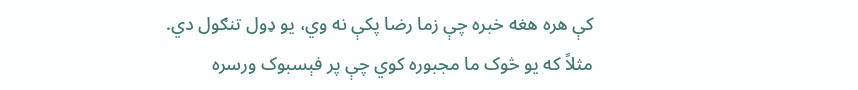کې هره هغه خبره چې زما رضا پکې نه وي، یو ډول تنګول دي. مثلاً که یو څوک ما مجبوره کوي چې پر فېسبوک ورسره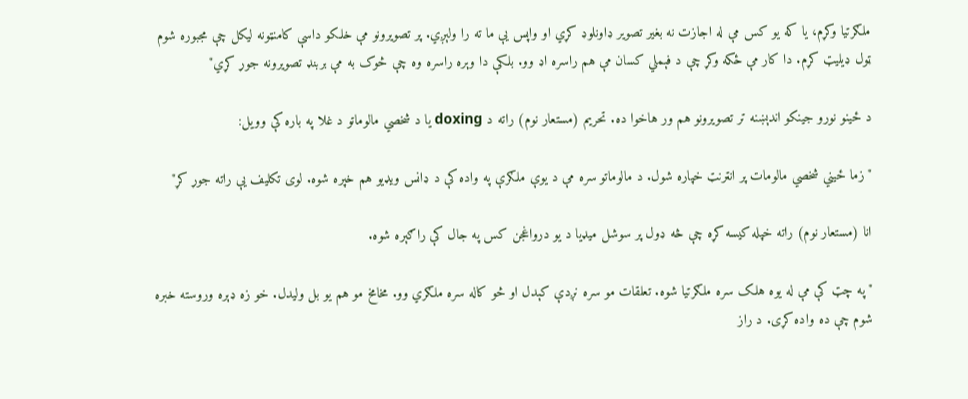ملګرتیا وکړم، یا که یو کس مې له اجازت نه بغیر تصویر ډاونلوډ کړي او واپس یې ما ته را ولېږي. پر تصویرونو مې خلکو داسې کامنټونه لیکل چې مجبوره شوم ټول ډیلیټ کړم. دا کار مې ځکه وکړ چې د فېملي کسان مې هم راسره اډ وو. بلکې دا وېره راسره وه چې څوک به مې بربنډ تصویرونه جوړ کړي"

د ځینو نورو جینکو اندېښنه تر تصویرونو هم ور هاخوا ده. تحریم (مستعار نوم) راته د doxing یا د شخصي مالوماتو د غلا په باره کې وویل:

"زما ځیني شخصي مالومات پر انټرنټ خپاره شول. د مالوماتو سره مې د یوې ملګرې په واده کې د ډانس ویډیو هم خپره شوه. لوی تکلیف یې راته جوړ کړ"

انا (مستعار نوم) راته خپله کیسه کړه چې څه ډول پر سوشل میډیا د یو درواغجن کس په جال کې راګېره شوه.

"په چټ کې مې له یوه هلک سره ملګرتیا شوه. تعلقات مو سره نږدې کېدل او څو کاله سره ملګري وو. مخامخ مو هم یو بل ولیدل. خو زه ډېره وروسته خبره شوم چې ده واده کړی. د راز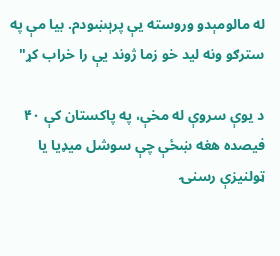له مالومېدو وروسته یې پرېښودم. بیا مې په سترګو ونه لید خو زما ژوند یې را خراب کړ"

د یوې سروې له مخې، په پاکستان کې ۴۰ فیصده هغه ښځې چې سوشل میډیا یا ټولنیزې رسنۍ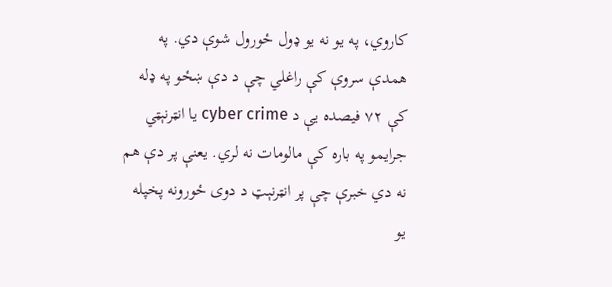کاروي، په یو نه یو ډول ځورول شوې دي. په همدې سروې کې راغلي چې د دې ښځو په ډله کې ۷۲ فیصده یې د cyber crime یا انټرنېټي جرایمو په باره کې مالومات نه لري. یعنې پر دې هم نه دي خبرې چې پر انټرنېټ د دوی ځورونه پخپله یو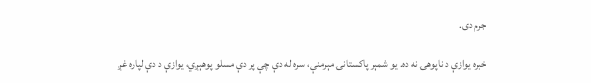جرم دی.

خبره یوازې د ناپوهۍ نه ده. یو شمېر پاکستانۍ مېرمنې، سره له دې چې پر دې مسلو پوهېږي، یوازې د دې لپاره غږ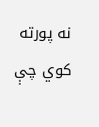نه پورته کوي چې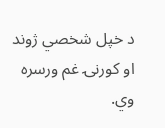د خپل شخصي ژوند او کورنۍ غم ورسره وي.